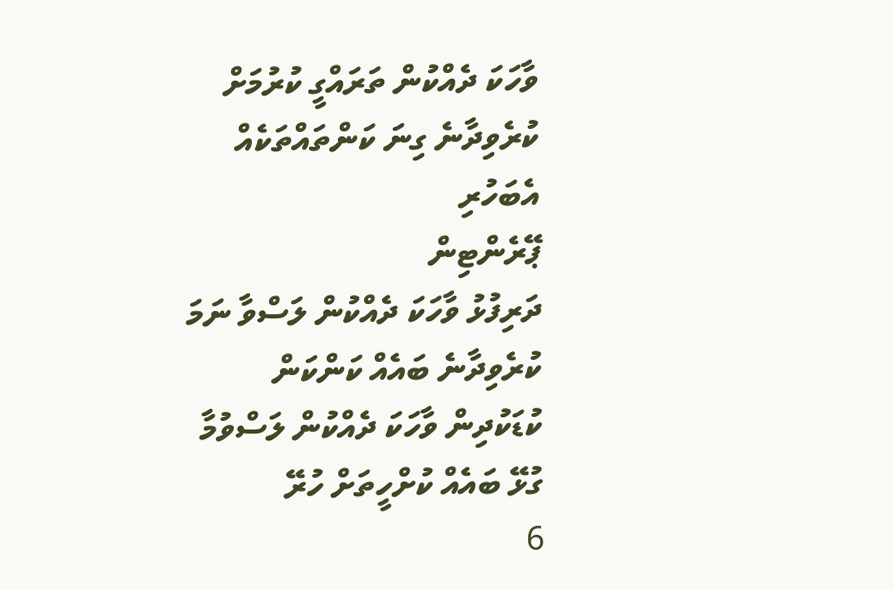ވާހަކަ ދެއްކުން ތަރައްގީ ކުރުމަށް ކުރެވިދާނެ ގިނަ ކަންތައްތަކެއް އެބަހުރި
ޕޭރެންޓިން
ދަރިފުޅު ވާހަކަ ދެއްކުން ލަސްވާ ނަމަ ކުރެވިދާނެ ބައެއް ކަންކަން
ކުޑަކުދިން ވާހަކަ ދެއްކުން ލަސްވުމާ ގުޅޭ ބައެއް ކުށްހީތަށް ހުރޭ
6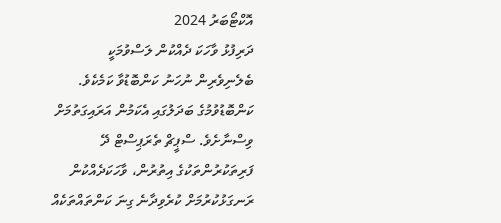އޮކްޓޯބަރު 2024
ދަރިފުޅު ވާހަކަ ދެއްކުން ލަސްވުމަކީ ބެލެނިވެރިން ނުހަނު ކަންބޮޑުވާ ކަމެކެވެ. ކަންބޮޑުވުމުގެ ބަދަލުގައި އެކަމުން އަރައިގަތުމަށް ވިސްނާށެވެ. ސްޕީޗް ތެރަޕިސްޓް ދޭ ފަރިތަކުރުންތަކުގެ އިތުރުން، ވާހަކަދެއްކުން ރަނގަޅުކުރުމަށް ކުރެވިދާނެ ގިނަ ކަންތައްތަކެއް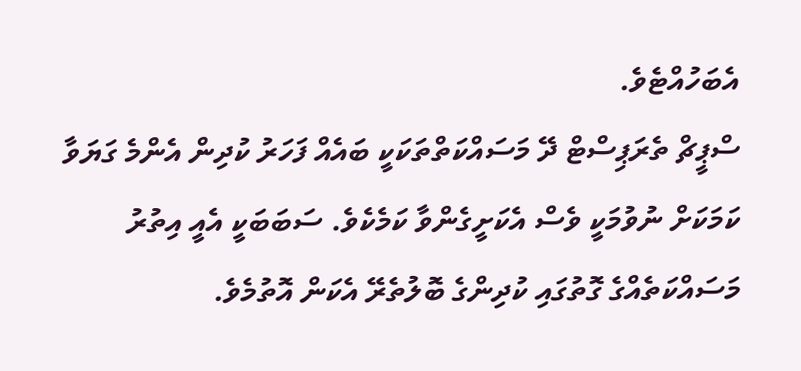އެބަހުއްޓެވެ.
ސްޕީޗް ތެރަޕިސްޓް ދޭ މަސައްކަތްތަކަކީ ބައެއް ފަހަރު ކުދިން އެންމެ ގަޔަވާ ކަމަކަށް ނުވުމަކީ ވެސް އެކަށީގެންވާ ކަމެކެވެ. ސަބަބަކީ އެއީ އިތުރު މަސައްކަތެއްގެ ގޮތުގައި ކުދިންގެ ބޮލުތެރޭ އެކަން އޮތުމެވެ.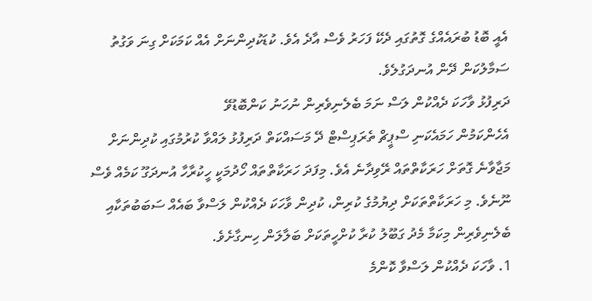އެއީ ބޮޑު ބުރައެއްގެ ގޮތުގައި ދެކޭ ފަހަރު ވެސް އާދެ އެވެ. ކުޑަކުދިންނަށް އެއް ކަމަކަށް ގިނަ ވަގުތު ސަމާލުކަން ދޭން އުނދަގުލެވެ.
ދަރިފުޅު ވާހަކަ ދެއްކުން ލަސް ނަމަ ބެލެނިވެރިން ނުހަނު ކަންބޮޑުވޭ
އެހެންކަމުން ހަމައެކަނި ސްޕީޗް ތެރަޕިސްޓް ދޭ މަސައްކަތް ދަރިފުޅު ލައްވާ ކުރުމުގައި ކުދިންނަށް މަޖާވާނެ ގޮތަށް ހަރަކާތްތައް ރޭވިދާނެ އެވެ. މިފަދަ ހަރަކާތްތައް ހޯދުމަކީ ހީކުރާހާ އުނދަގޫ ކަމެއް ވެސް ނޫނެވެ. މި ހަރަކާތްތަކަށް ދިޔުމުގެ ކުރިން، ކުދިން ވާހަކަ ދެއްކުން ލަސްވާ ބައެއް ސަބަބުތަކާއި ބެލެނިވެރިން މިކަމާ މެދު ގަބޫލު ކުރާ ކުށްހީތަކަށް ބަލާލަން ހިނގާށެވެ.
1. ވާހަކަ ދެއްކުން ލަސްވާ ކޮންމެ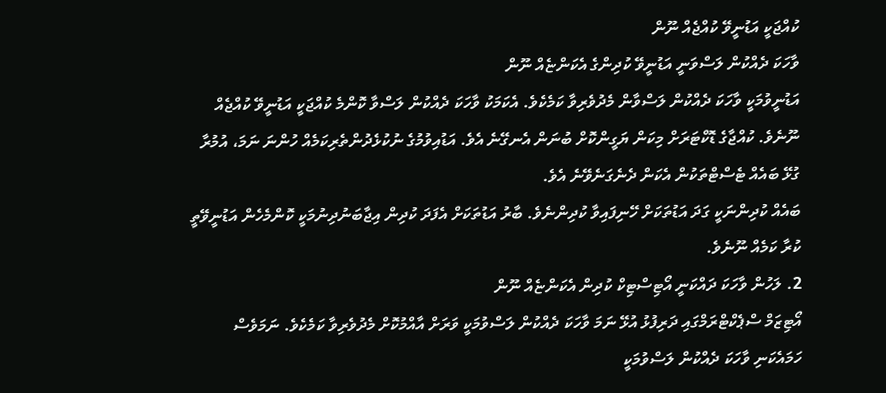ކުއްޖަކީ އަޑުނީވޭ ކުއްޖެއް ނޫން
ވާހަކަ ދެއްކުން ލަސްވަނީ އަޑުނީވޭ ކުދިންގެ އެކަންޏެއް ނޫން
އަޑުނީވުމަކީ ވާހަކަ ދެއްކުން ލަސްވާން މެދުވެރިވާ ކަމެކެވެ. އެކަމަކު ވާހަކަ ދެއްކުން ލަސްވާ ކޮންމެ ކުއްޖަކީ އަޑުނީވޭ ކުއްޖެއް ނޫނެވެ. ކުއްޖާގެ ޑޮކްޓަރަށް މިކަން ޔަގީންކޮށް ބުނަން އެނގޭނެ އެވެ. އަޑުއިވުމުގެ ނުކުޅެދުންތެރިކަމެއް ހުންނަ ނަމަ، އުމުރާ ގުޅޭ ބައެއް ޓެސްޓްތަކުން އެކަން ދެނެގަނެވޭނެ އެވެ.
ބައެއް ކުދިންނަކީ ގަދަ އަޑުތަކަށް ހޭނިފައިވާ ކުދިންނެވެ. ބާރު އަޑުތަކަށް އެފަދަ ކުދިން އިޖާބަނުދިނުމަކީ ކޮންމެހެން އަޑުނީވޭތީ ކުރާ ކަމެއް ނޫނެވެ.
2. ލަހުން ވާހަކަ ދައްކަނީ އޯޓިސްޓިކް ކުދިން އެކަންޏެއް ނޫން
އޯޓިޒަމް ސްޕެކްޓްރަމްގައި ދަރިފުޅު އުޅޭ ނަމަ ވާހަކަ ދެއްކުން ލަސްވުމަކީ ވަރަށް އާއްމުކޮށް މެދުވެރިވާ ކަމެކެވެ. ނަމަވެސް ހަމައެކަނި ވާހަކަ ދެއްކުން ލަސްވުމަކީ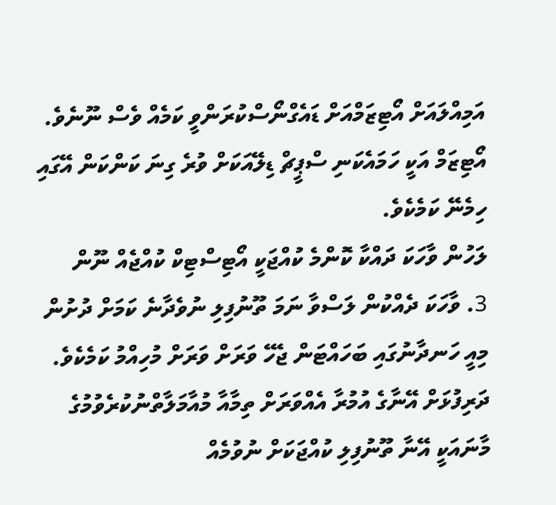އަމިއްލައަށް އޯޓިޒަމްއަށް ޑައެގްނޯސްކުރަންވީ ކަމެއް ވެސް ނޫނެވެ. އޯޓިޒަމް އަކީ ހަމައެކަނި ސްޕީޗް ޑިލޭއަކަށް ވުރެ ގިނަ ކަންކަން އޭގައި ހިމެނޭ ކަމެކެވެ.
ލަހުން ވާހަކަ ދައްކާ ކޮންމެ ކުއްޖަކީ އޯޓިސްޓިކް ކުއްޖެއް ނޫން
3. ވާހަކަ ދެއްކުން ލަސްވާ ނަމަ ތޫނުފިލި ނުވެދާނެ ކަމަށް ދުށުން
މިއީ ހަނދާނުގައި ބަހައްޓަން ޖެހޭ ވަރަށް ވަރަށް މުހިއްމު ކަމެކެވެ. ދަރިފުޅަށް އޭނާގެ އުމުރާ އެއްވަރަށް ތިމާއާ މުއާމަލާތްނުކުރެވުމުގެ މާނައަކީ އޭނާ ތޫނުފިލި ކުއްޖަކަށް ނުވުމެއް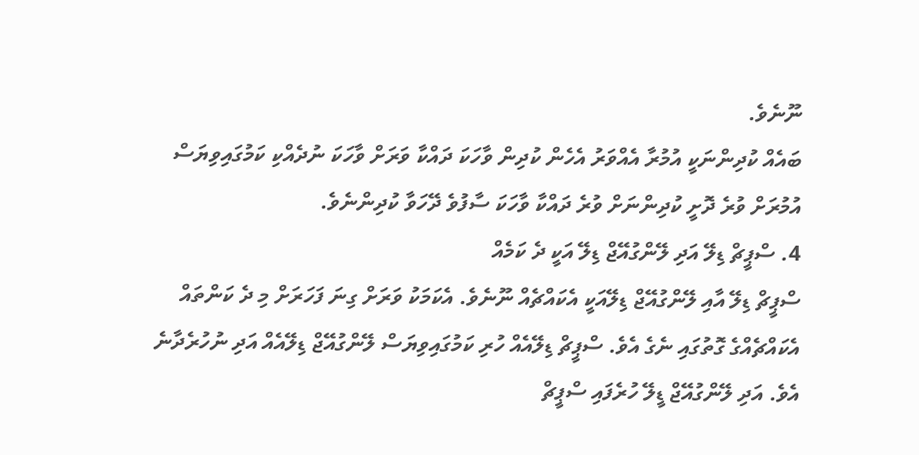ނޫނެވެ.
ބައެއް ކުދިންނަކީ އުމުރާ އެއްވަރު އެހެން ކުދިން ވާހަކަ ދައްކާ ވަރަށް ވާހަކަ ނުދެއްކި ކަމުގައިވިޔަސް އުމުރަށް ވުރެ ދޮށީ ކުދިންނަށް ވުރެ ދައްކާ ވާހަކަ ސާފުވެ ދޭހަވާ ކުދިންނެވެ.
4. ސްޕީޗް ޑިލޭ އަދި ލޭންގުއޭޖް ޑިލޭ އަކީ ދެ ކަމެއް
ސްޕީޗް ޑިލޭ އާއި ލޭންގުއޭޖް ޑިލޭއަކީ އެކައްޗެއް ނޫނެވެ. އެކަމަކު ވަރަށް ގިނަ ފަހަރަށް މި ދެ ކަންތައް އެކައްޗެއްގެ ގޮތުގައި ނެގެ އެވެ. ސްޕީޗް ޑިލޭއެއް ހުރި ކަމުގައިވިޔަސް ލޭންގުއޭޖް ޑިލޭއެއް އަދި ނުހުރެދާނެ އެވެ. އަދި ލޭންގުއޭޖް ޑީލޭ ހުރެފައި ސްޕީޗް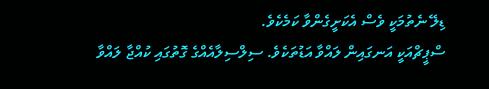ޑިލޭ ނެތުމަކީ ވެސް އެކަށީގެންވާ ކަމެކެވެ.
ސްޕީޗްއަކީ އަނގައިން ލައްވާ އަޑުތަކެވެ. ސިލްސިލާއެއްގެ ގޮތުގައި ކުއްޖާ ލައްވާ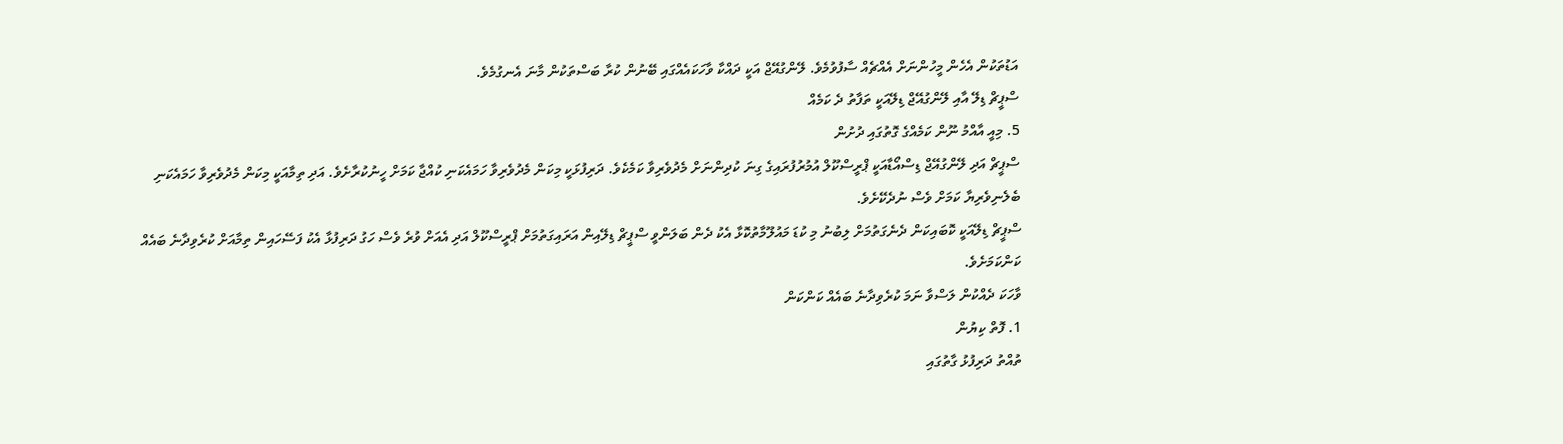އަޑުތަކުން އެހެން މީހުންނަށް އެއްޗެއް ސާފުވުމެވެ. ލޭންގުއޭޖް އަކީ ދައްކާ ވާހަކައެއްގައި ބޭނުން ކުރާ ބަސްތަކުން މާނަ އެނގުމެވެ.
ސްޕީޗް ޑިލޭ އާއި ލޭންގުއޭޖް ޑިލޭއަކީ ތަފާތު ދެ ކަމެއް
5. މިއީ އާއްމު ނޫން ކަމެއްގެ ގޮތުގައި ދުށުން
ސްޕީޗް އަދި ލޭންގުއޭޖް ޑިސްއޯޑާއަކީ ޕްރީސްކޫލް އުމުރުފުރައިގެ ގިނަ ކުދިންނަށް މެދުވެރިވާ ކަމެކެވެ. ދަރިފުޅަކީ މިކަން މެދުވެރިވާ ހަމައެކަނި ކުއްޖާ ކަމަށް ހީނުކުރާށެވެ. އަދި ތިމާއަކީ މިކަން މެދުވެރިވާ ހަމައެކަނި ބެލެނިވެރިޔާ ކަމަށް ވެސް ނުދެކޭށެވެ.
ސްޕީޗް ޑިލޭއަކީ ކޮބައިކަން ދެނެގަތުމަށް ލިބުނު މި ކުޑަ މައުލޫމާތުކޮޅާ އެކު ދެން ބަލަންވީ ސްޕީޗް ޑިލޭއިން އަރައިގަތުމަށް ޕްރީސްކޫލް އަދި އެއަށް ވުރެ ވެސް ހަގު ދަރިފުޅާ އެކު ފަސޭހައިން ތިމާއަށް ކުރެވިދާނެ ބައެއް ކަންކަމަށެވެ.
ވާހަކަ ދެއްކުން ލަސްވާ ނަމަ ކުރެވިދާނެ ބައެއް ކަންކަން
1. ފޮތް ކިޔުން
ތުއްތު ދަރިފުޅު ގާތުގައި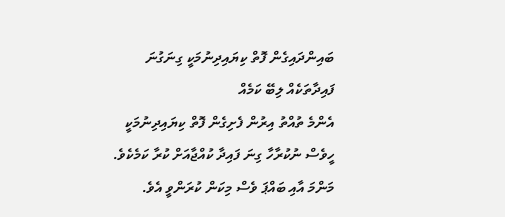ބައިންދައިގެން ފޮތް ކިޔައިދިނުމަކީ ގިނަގުނަ ފައިދާތަކެއް ލިބޭ ކަމެއް
އެންމެ ތުއްތު އިރުން ފެށިގެން ފޮތް ކިޔައިދިނުމަކީ ހީވެސް ނުކުރާހާ ގިނަ ފައިދާ ކުއްޖާއަށް ކުރާ ކަމެކެވެ. މަންމަ އާއި ބައްޕަ ވެސް މިކަން ކުރަންވީ އެވެ.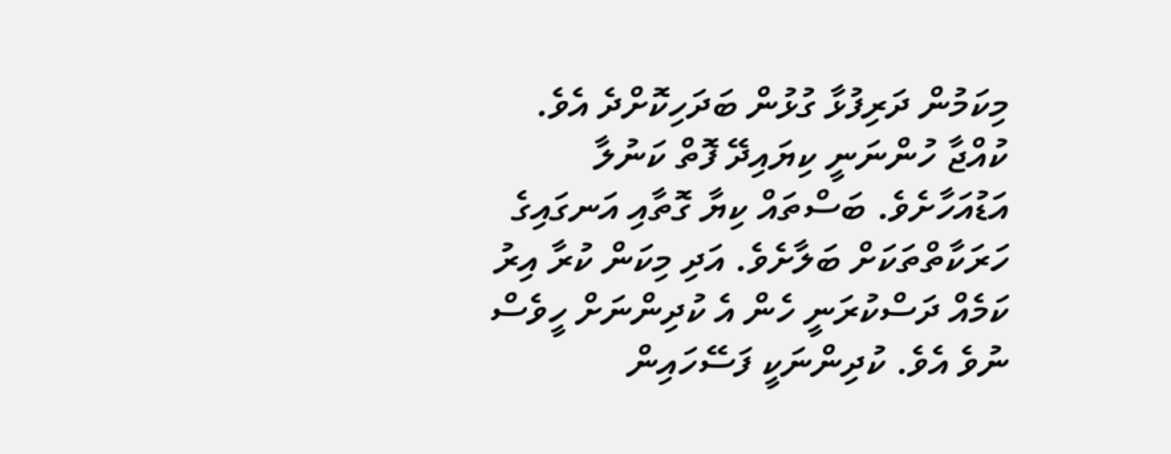މިކަމުން ދަރިފުޅާ ގުޅުން ބަދަހިކޮށްދެ އެވެ.
ކުއްޖާ ހުންނަނީ ކިޔައިދޭ ފޮތް ކަނުލާ އަޑުއަހާށެވެ. ބަސްތައް ކިޔާ ގޮތާއި އަނގައިގެ ހަރަކާތްތަކަށް ބަލާށެވެ. އަދި މިކަން ކުރާ އިރު ކަމެއް ދަސްކުރަނީ ހެން އެ ކުދިންނަށް ހީވެސް ނުވެ އެވެ. ކުދިންނަކީ ފަސޭހައިން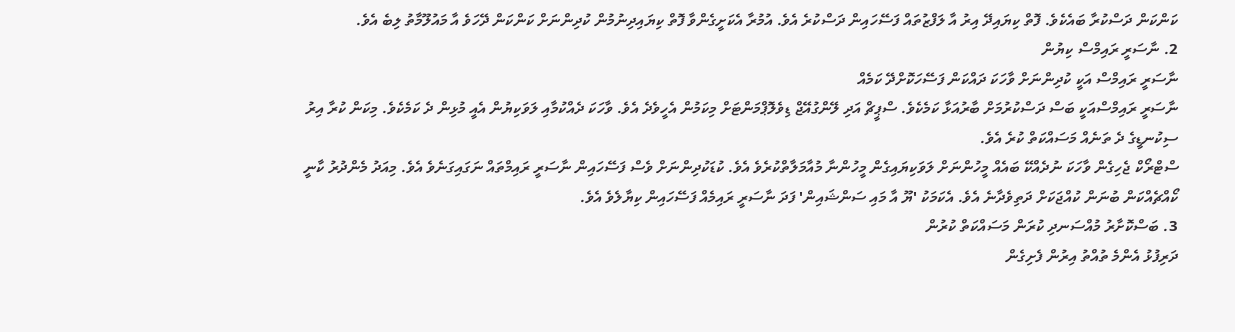ކަންކަން ދަސްކުރާ ބައެކެވެ. ފޮތް ކިޔައިދޭ އިރު އާ ލަފްޒުތައް ފަސޭހައިން ދަސްކުރެ އެވެ. އުމުރާ އެކަށީގެންވާ ފޮތް ކިޔައިދިނުމުން ކުދިންނަށް ކަންކަން ދޭހަވެ އާ މައުލޫމާތު ލިބެ އެވެ.
2. ނާސަރީ ރައިމްސް ކިޔުން
ނާސަރީ ރައިމްސް އަކީ ކުދިންނަށް ވާހަކަ ދައްކަން ފަސޭހަކޮށްދޭ ކަމެއް
ނާސަރީ ރައިމްސްއަކީ ބަސް ދަސްކުރުމަށް ބާރުއަޅާ ކަމެކެވެ. ސްޕީޗް އަދި ލޭންގުއޭޖް ޑިވެލޮޕްމަންޓަށް މިކަމުން އެހީވެދެ އެވެ. ވާހަކަ ދެއްކުމާއި ލަވަކިޔުން އެއީ މުޅިން ދެ ކަމެކެވެ. މިކަން ކުރާ އިރު ސިކުނޑީގެ ދެ ތަނެއް މަސައްކަތް ކުރެ އެވެ.
ސްޓްރޯކް ޖެހިގެން ވާހަކަ ނުދެއްކޭ ބައެއް މީހުންނަށް ލަވަކިޔައިގެން މީހުންނާ މުއާމަލާތްކުރެވެ އެވެ. ކުޑަކުދިންނަށް ވެސް ފަސޭހައިން ނާސަރީ ރައިމްތައް ނަގައިގަނެވެ އެވެ. މިއަދު މެންދުރު ކާނީ ކޯއްޗެއްކަން ބުނަން ކުއްޖަކަށް ދަތިވެދާނެ އެވެ. އެކަމަކު 'ޔޫ އާ މައި ސަންޝައިން' ފަދަ ނާސަރީ ރައިމެއް ފަސޭހައިން ކިޔާލެވެ އެވެ.
3. ބަސްކޮށާރު މުއްސަނދި ކުރަން މަސައްކަތް ކުރުން
ދަރިފުޅު އެންމެ ތުއްތު އިރުން ފެށިގެން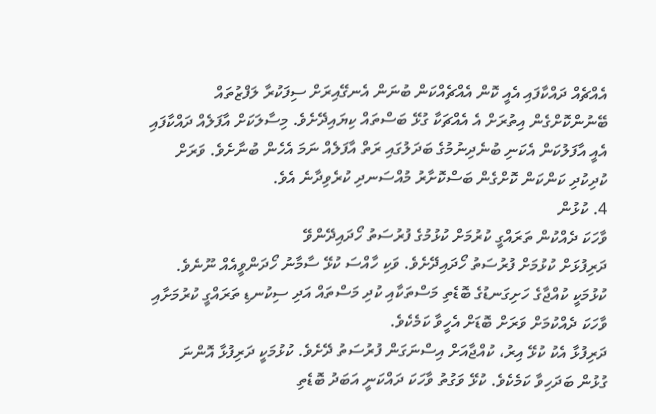އެއްޗެއް ދައްކާފައި އެއީ ކޮން އެއްޗެއްކަން ބުނަން އެނގޭއިރަށް ސިފަކުރާ ލަފްޒުތައް ބޭނުންކޮށްގެން އިތުރަށް އެ އެއްޗަކާ ގުޅޭ ބަސްތައް ކިޔައިދޭށެވެ. މިސާލަކަށް އާފަލެއް ދައްކާފައި އެއީ އާފަލުކަން އެކަނި ބުނެދިނުމުގެ ބަދަލުގައި ރަތް އާފަލެއް ނަމަ އެހެން ބުނާށެވެ. ވަރަށް ކުދިކުދި ކަންކަން ކޮށްގެން ބަސްކޮށާރު މުއްސަނދި ކުރެވިދާނެ އެވެ.
4. ކުޅުން
ވާހަކަ ދެއްކުން ތަރައްގީ ކުރުމަށް ކުޅުމުގެ ފުރުސަތު ހޯދައިދޭންވޭ
ދަރިފުޅަށް ކުޅުމަށް ފުރުސަތު ހޯދައިދޭށެވެ. ވަކި ހާއްސަ ކުޅޭ ސާމާނު ހޯދަންވީއެއް ނޫނެވެ. ކުޅުމަކީ ކުއްޖާގެ ހަށިގަނޑުގެ ބޮޑެތި މަސްތަކާއި ކުދި މަސްތައް އަދި ސިކުނޑި ތަރައްގީ ކުރުމަށާއި ވާހަކަ ދެއްކުމަށް ވަރަށް ބޮޑަށް އެހީވާ ކަމެކެވެ.
ދަރިފުޅާ އެކު ކުޅޭ އިރު، ކުއްޖާއަށް އިސްނަގަން ފުރުސަތު ދޭށެވެ. ކުޅުމަކީ ދަރިފުޅާ އޮންނަ ގުޅުން ބަދަހިވާ ކަމެކެވެ. ކުޅޭ ވަގުތު ވާހަކަ ދައްކަނީ އަބަދު ބޮޑެތި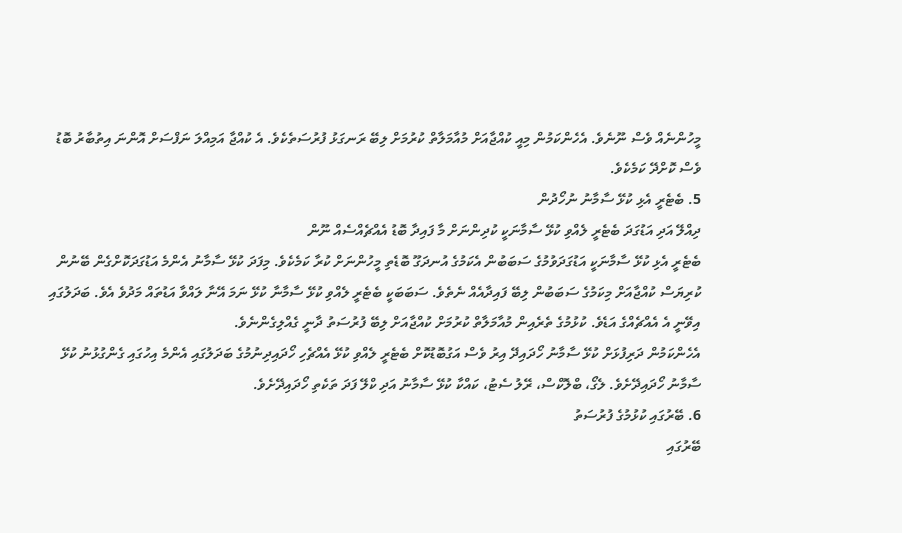މީހުންނެއް ވެސް ނޫނެވެ. އެހެންކަމުން މިއީ ކުއްޖާއަށް މުއާމަލާތް ކުރުމަށް ލިބޭ ރަނގަޅު ފުރުސަތެކެވެ. އެ ކުއްޖާ އަމިއްލަ ނަފްސަށް އޮންނަ އިތުބާރު ބޮޑު ވެސް ކޮށްދޭ ކަމެކެވެ.
5. ބެޓެރީ އެޅި ކުޅޭ ސާމާނު ނުހޯދުން
ދިއްލޭ އަދި އަޑުގަދަ ބެޓެރީ ލެއްވި ކުޅޭ ސާމާނަކީ ކުދިންނަށް މާ ފައިދާ ބޮޑު އެއްޗެއްސެއް ނޫން
ބެޓެރީ އެޅި ކުޅޭ ސާމާނަކީ އަޑުގަދަވުމުގެ ސަބަބުން އެކަމުގެ އުނދަގޫ ބޮޑެތި މީހުންނަށް ކުރާ ކަމެކެވެ. މިފަދަ ކުޅޭ ސާމާނު އެންމެ އަޑުގަދަކޮށްގެން ބޭނުން ކުރިޔަސް ކުއްޖާއަށް މިކަމުގެ ސަބަބުން ލިބޭ ފައިދާއެއް ނެތެވެ. ސަބަބަކީ ބެޓެރީ ލެއްވި ކުޅޭ ސާމާނާ ކުޅޭ ނަމަ އޭނާ ލައްވާ އަޑުތައް މަދުވެ އެވެ. ބަދަލުގައި އިވޭނީ އެ އެއްޗެއްގެ އަޑެވެ. ކުޅުމުގެ ތެރެއިން މުއާމަލާތް ކުރުމަށް ކުއްޖާއަށް ލިބޭ ފުރުސަތު ދާނީ ގެއްލިގެންނެވެ.
އެހެންކަމުން ދަރިފުޅަށް ކުޅޭ ސާމާނު ހޯދައިދޭ އިރު ވެސް އަގުބޮޑުކޮށް ބެޓެރީ ލެއްވި ކުޅޭ އެއްޗެހި ހޯދައިދިނުމުގެ ބަދަލުގައި އެންމެ އިހުގައި ގެންގުޅުނު ކުޅޭ ސާމާނު ހޯދައިދޭށެވެ. ލެގޯ، ބްލޮކްސް، ރޭލު ސެޓު، ކައްކާ ކުޅޭ ސާމާނު އަދި ކްލޭ ފަދަ ތަކެތި ހޯދައިދޭށެވެ.
6. ބޭރުގައި ކުޅުމުގެ ފުރުސަތު
ބޭރުގައި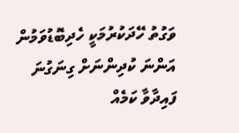ވަގުތު ހޭދަކުރުމަކީ ހެދިބޮޑުވަމުން އަންނަ ކުދިންނަށް ގިނަގުނަ ފައިދާވާ ކަމެއް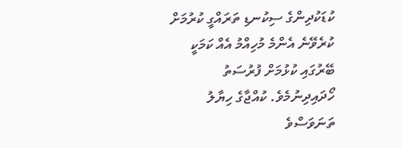ކުޑަކުދިންގެ ސިކުނޑި ތަރައްގީ ކުރުމަށް ކުރެވޭނެ އެންމެ މުހިއްމު އެއް ކަމަކީ ބޭރުގައި ކުޅުމަށް ފުރުސަތު ހޯދައިދިނުމެވެ. ކުއްޖާގެ ހިޔާލު ތަނަވަސްވެ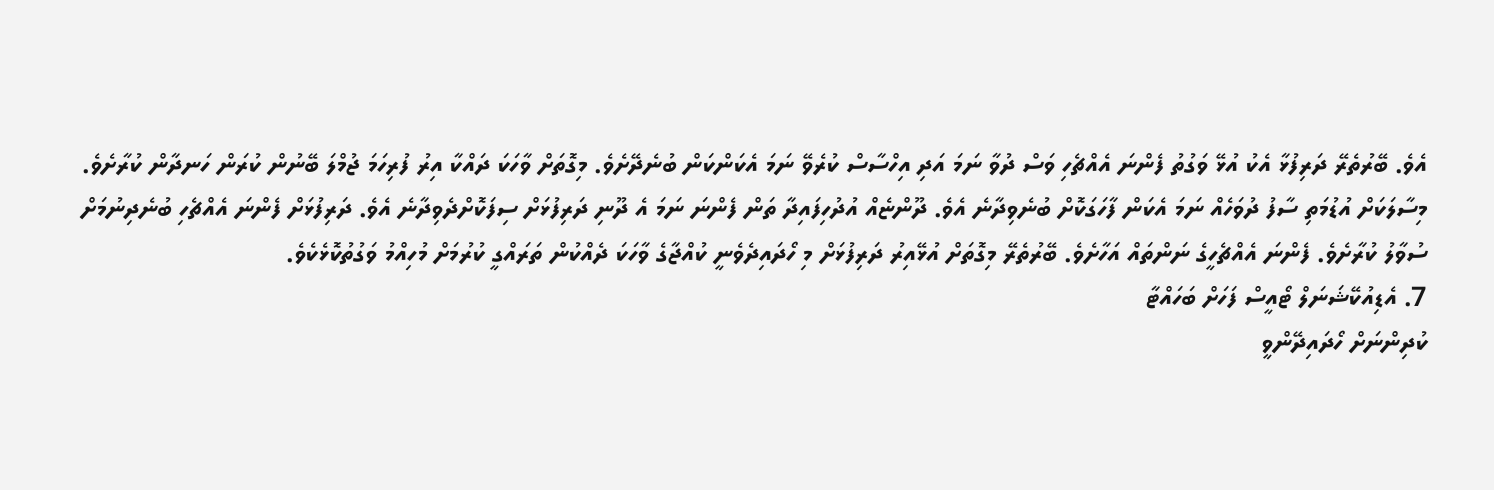އެވެ. ބޭރުތެރޭ ދަރިފުޅާ އެކު އުޅޭ ވަގުތު ފެންނަ އެއްޗެހި ވަސް ދުވާ ނަމަ އަދި އިހްސާސް ކުރެވޭ ނަމަ އެކަންކަން ބުނެދޭށެވެ. މިގޮތަށް ވާހަކަ ދައްކާ އިރު ފުރިހަމަ ޖުމްލަ ބޭނުން ކުރަން ހަނދާން ކުރާށެވެ.
މިސާލަކަށް އުޑުމަތި ސާފު ދުވަހެއް ނަމަ އެކަން ފާހަގަކޮށް ބުނެވިދާނެ އެވެ. ދޫންޏެއް އުދުހިފައިދާ ތަން ފެންނަ ނަމަ އެ ދޫނި ދަރިފުޅަށް ސިފަކޮށްދެވިދާނެ އެވެ. ދަރިފުޅަށް ފެންނަ އެއްޗެހި ބުނެދިނުމަށް ސުވާލު ކުރާށެވެ. ފެންނަ އެއްޗެހީގެ ނަންތައް އަހާށެވެ. ބޭރުތެރޭ މިގޮތަށް އުޅޭއިރު ދަރިފުޅަށް މި ހޯދައިދެވެނީ ކުއްޖާގެ ވާހަކަ ދެއްކުން ތަރައްގީ ކުރުމަށް މުހިއްމު ވަގުތުކޮޅެކެވެ.
7. އެޑިއުކޭޝަނަލް ޓޯއީސް ފަހަށް ބަހައްޓާ
ކުދިންނަށް ހޯދައިދޭންވީ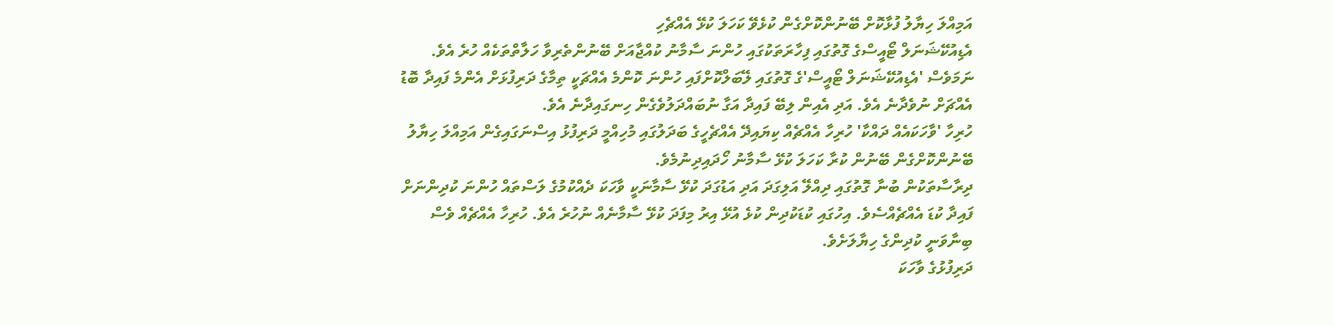އަމިއްލަ ހިޔާލު ފުޅާކޮށް ބޭނުންކޮށްގެން ކުޅެވޭ ކަހަލަ ކުޅޭ އެއްޗެހި
އެޑިއުކޭޝަނަލް ޓޯއީސްގެ ގޮތުގައި ފިހާރަތަކުގައި ހުންނަ ސާމާނު ކުއްޖާއަށް ބޭނުންތެރިވާ ހަލާތްތަކެއް ހުރެ އެވެ. ނަމަވެސް 'އެޑިއުކޭޝަނަލް ޓޯއީސް'ގެ ގޮތުގައި ލޭބަލްކޮށްފައި ހުންނަ ކޮންމެ އެއްޗަކީ ތިމާގެ ދަރިފުޅަށް އެންމެ ފައިދާ ބޮޑު އެއްޗަށް ނުވެދާނެ އެވެ. އަދި އެއިން ލިބޭ ފައިދާ އަގާ ނުބައްދަލުވެގެން ހިނގައިދާނެ އެވެ.
ހުރިހާ 'ވާހަކައެއް ދައްކާ' ހުރިހާ އެއްޗެއް ކިޔައިދޭ އެއްޗެހީގެ ބަދަލުގައި މުހިއްމީ ދަރިފުޅު އިސްނަގައިގެން އަމިއްލަ ހިޔާލު ބޭނުންކޮށްގެން ބޭނުން ކުރާ ކަހަލަ ކުޅޭ ސާމާނު ހޯދައިދިނުމެވެ.
ދިރާސާތަކުން ބުނާ ގޮތުގައި ދިއްލޭ އަލިގަދަ އަދި އަޑުގަދަ ކުޅޭ ސާމާނަކީ ވާހަކަ ދެއްކުމުގެ ލަސްތައް ހުންނަ ކުދިންނަށް ފައިދާ ކުޑަ އެއްޗެއްސެވެ. އިހުގައި ކުޑަކުދިން ކުޅެ އުޅޭ އިރު މިފަދަ ކުޅޭ ސާމާނެއް ނުހުރެ އެވެ. ހުރިހާ އެއްޗެއް ވެސް ބިނާވަނީ ކުދިންގެ ހިޔާލަށެވެ.
ދަރިފުޅުގެ ވާހަކަ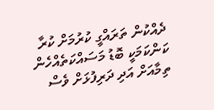ދެއްކުން ތަރައްގީ ކުރުމަށް ކުރާ ކަންކަމަކީ ބޮޑު މަސައްކަތެއްހެން ތިމާއަށް އަދި ދަރިފުޅަށް ވެސް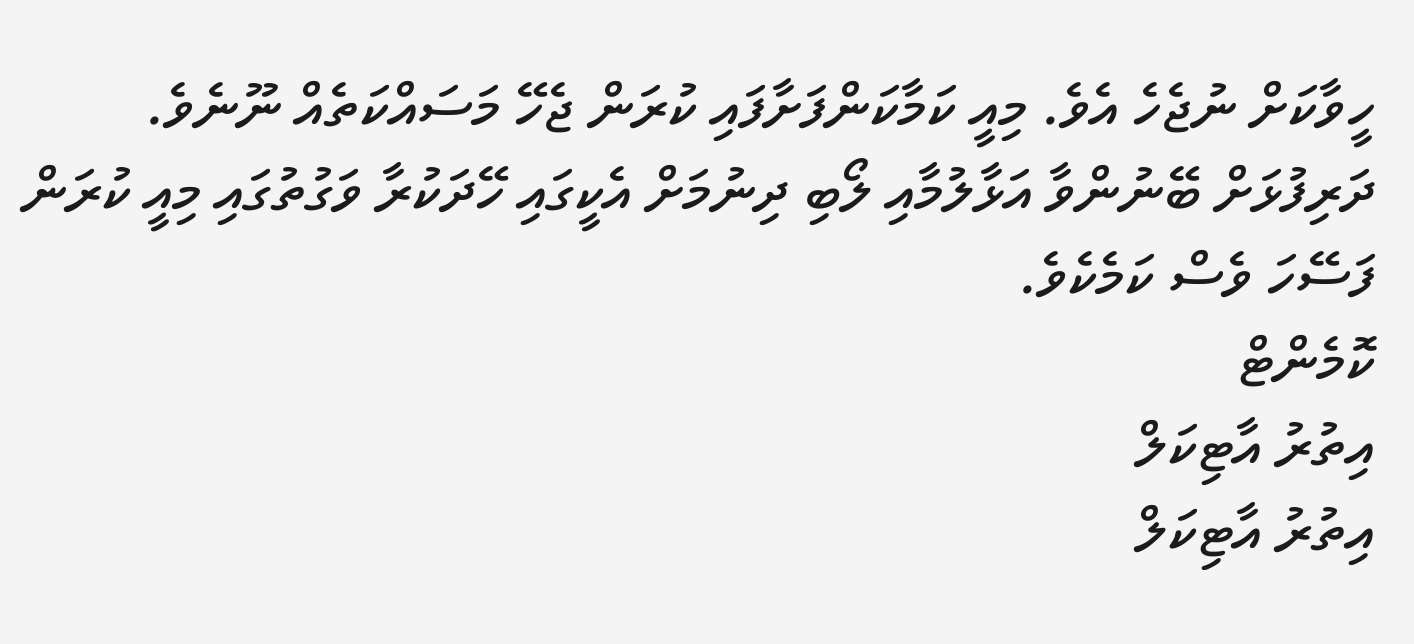ހީވާކަށް ނުޖެހެ އެވެ. މިއީ ކަމާކަންފަށާފައި ކުރަން ޖެހޭ މަސައްކަތެއް ނޫނެވެ. ދަރިފުޅަށް ބޭނުންވާ އަޅާލުމާއި ލޯބި ދިނުމަށް އެކީގައި ހޭދަކުރާ ވަގުތުގައި މިއީ ކުރަން ފަސޭހަ ވެސް ކަމެކެވެ.
ކޮމެންޓް
އިތުރު އާޓިކަލް
އިތުރު އާޓިކަލް